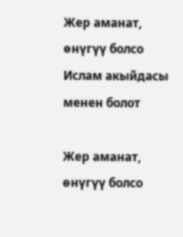Жер аманат, өнүгүү болсо Ислам акыйдасы менен болот

Жер аманат, өнүгүү болсо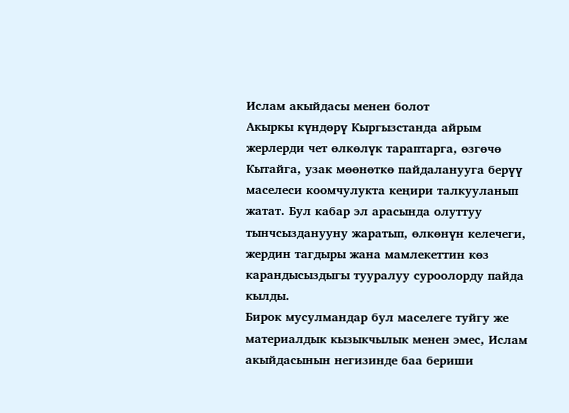Ислам акыйдасы менен болот
Акыркы күндөрү Кыргызстанда айрым жерлерди чет өлкөлүк тараптарга, өзгөчө Кытайга, узак мөөнөткө пайдаланууга берүү маселеси коомчулукта кеңири талкууланып жатат. Бул кабар эл арасында олуттуу тынчсызданууну жаратып, өлкөнүн келечеги, жердин тагдыры жана мамлекеттин көз карандысыздыгы тууралуу суроолорду пайда кылды.
Бирок мусулмандар бул маселеге туйгу же материалдык кызыкчылык менен эмес, Ислам акыйдасынын негизинде баа бериши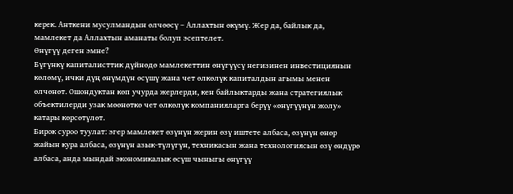керек. Анткени мусулмандын өлчөөсү – Аллахтын өкүмү. Жер да, байлык да, мамлекет да Аллахтын аманаты болуп эсептелет.
Өнүгүү деген эмне?
Бүгүнкү капиталисттик дүйнөдө мамлекеттин өнүгүүсү негизинен инвестициянын көлөмү, ички дүң өнүмдүн өсүшү жана чет өлкөлүк капиталдын агымы менен өлчөнөт. Ошондуктан көп учурда жерлерди, кен байлыктарды жана стратегиялык объектилерди узак мөөнөткө чет өлкөлүк компанияларга берүү «өнүгүүнүн жолу» катары көрсөтүлөт.
Бирок суроо туулат: эгер мамлекет өзүнүн жерин өзү иштете албаса, өзүнүн өнөр жайын кура албаса, өзүнүн азык-түлүгүн, техникасын жана технологиясын өзү өндүрө албаса, анда мындай экономикалык өсүш чыныгы өнүгүү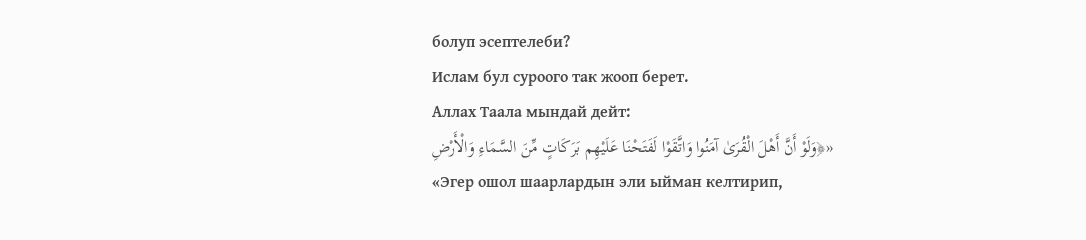болуп эсептелеби?
Ислам бул суроого так жооп берет.
Аллах Таала мындай дейт:
«﴿وَلَوْ أَنَّ أَهْلَ الْقُرَىٰ آمَنُوا وَاتَّقَوْا لَفَتَحْنَا عَلَيْهِم بَرَكَاتٍ مِّنَ السَّمَاءِ وَالْأَرْضِ
«Эгер ошол шаарлардын эли ыйман келтирип,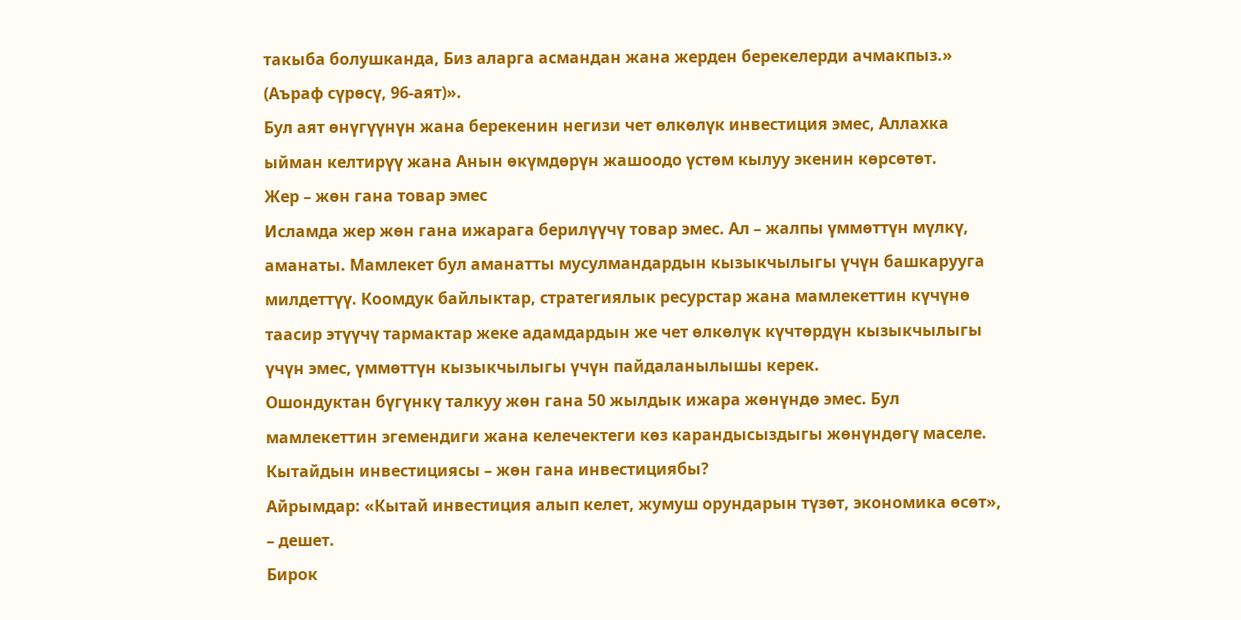такыба болушканда, Биз аларга асмандан жана жерден берекелерди ачмакпыз.»
(Аъраф сүрөсү, 96-аят)».
Бул аят өнүгүүнүн жана берекенин негизи чет өлкөлүк инвестиция эмес, Аллахка ыйман келтирүү жана Анын өкүмдөрүн жашоодо үстөм кылуу экенин көрсөтөт.
Жер – жөн гана товар эмес
Исламда жер жөн гана ижарага берилүүчү товар эмес. Ал – жалпы үммөттүн мүлкү, аманаты. Мамлекет бул аманатты мусулмандардын кызыкчылыгы үчүн башкарууга милдеттүү. Коомдук байлыктар, стратегиялык ресурстар жана мамлекеттин күчүнө таасир этүүчү тармактар жеке адамдардын же чет өлкөлүк күчтөрдүн кызыкчылыгы үчүн эмес, үммөттүн кызыкчылыгы үчүн пайдаланылышы керек.
Ошондуктан бүгүнкү талкуу жөн гана 50 жылдык ижара жөнүндө эмес. Бул мамлекеттин эгемендиги жана келечектеги көз карандысыздыгы жөнүндөгү маселе.
Кытайдын инвестициясы – жөн гана инвестициябы?
Айрымдар: «Кытай инвестиция алып келет, жумуш орундарын түзөт, экономика өсөт», – дешет.
Бирок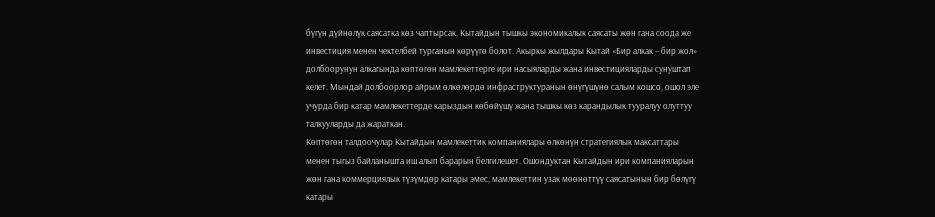бүгүн дүйнөлүк саясатка көз чаптырсак, Кытайдын тышкы экономикалык саясаты жөн гана соода же инвестиция менен чектелбей турганын көрүүгө болот. Акыркы жылдары Кытай «Бир алкак – бир жол» долбоорунун алкагында көптөгөн мамлекеттерге ири насыяларды жана инвестицияларды сунуштап келет. Мындай долбоорлор айрым өлкөлөрдө инфраструктуранын өнүгүшүнө салым кошсо, ошол эле учурда бир катар мамлекеттерде карыздын көбөйүшү жана тышкы көз карандылык тууралуу олуттуу талкууларды да жараткан.
Көптөгөн талдоочулар Кытайдын мамлекеттик компаниялары өлкөнүн стратегиялык максаттары менен тыгыз байланышта иш алып барарын белгилешет. Ошондуктан Кытайдын ири компанияларын жөн гана коммерциялык түзүмдөр катары эмес, мамлекеттин узак мөөнөттүү саясатынын бир бөлүгү катары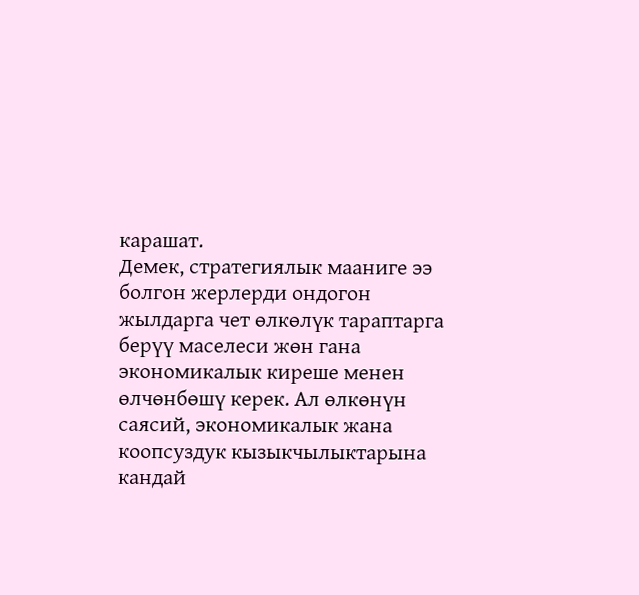карашат.
Демек, стратегиялык мааниге ээ болгон жерлерди ондогон жылдарга чет өлкөлүк тараптарга берүү маселеси жөн гана экономикалык киреше менен өлчөнбөшү керек. Ал өлкөнүн саясий, экономикалык жана коопсуздук кызыкчылыктарына кандай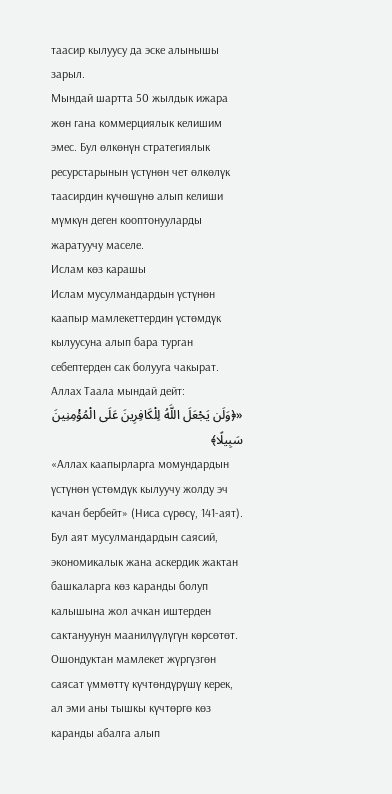таасир кылуусу да эске алынышы зарыл.
Мындай шартта 50 жылдык ижара жөн гана коммерциялык келишим эмес. Бул өлкөнүн стратегиялык ресурстарынын үстүнөн чет өлкөлүк таасирдин күчөшүнө алып келиши мүмкүн деген кооптонууларды жаратуучу маселе.
Ислам көз карашы
Ислам мусулмандардын үстүнөн каапыр мамлекеттердин үстөмдүк кылуусуна алып бара турган себептерден сак болууга чакырат.
Аллах Таала мындай дейт:
«﴿وَلَن يَجْعَلَ اللَّهُ لِلْكَافِرِينَ عَلَى الْمُؤْمِنِينَ سَبِيلًا﴾
«Аллах каапырларга момундардын үстүнөн үстөмдүк кылуучу жолду эч качан бербейт» (Ниса сүрөсү, 141-аят).
Бул аят мусулмандардын саясий, экономикалык жана аскердик жактан башкаларга көз каранды болуп калышына жол ачкан иштерден сактануунун маанилүүлүгүн көрсөтөт.
Ошондуктан мамлекет жүргүзгөн саясат үммөттү күчтөндүрүшү керек, ал эми аны тышкы күчтөргө көз каранды абалга алып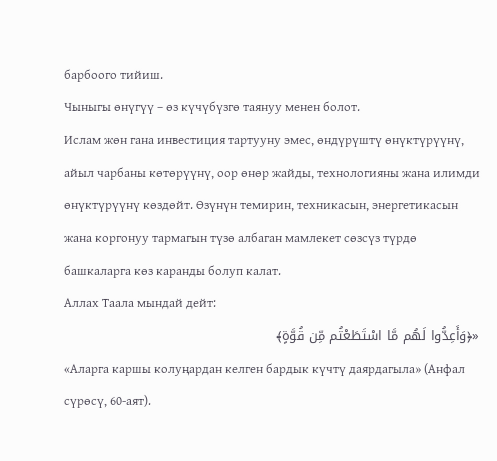барбоого тийиш.
Чыныгы өнүгүү – өз күчүбүзгө таянуу менен болот.
Ислам жөн гана инвестиция тартууну эмес, өндүрүштү өнүктүрүүнү, айыл чарбаны көтөрүүнү, оор өнөр жайды, технологияны жана илимди өнүктүрүүнү көздөйт. Өзүнүн темирин, техникасын, энергетикасын жана коргонуу тармагын түзө албаган мамлекет сөзсүз түрдө башкаларга көз каранды болуп калат.
Аллах Таала мындай дейт:
«﴿وَأَعِدُّوا لَهُم مَّا اسْتَطَعْتُم مِّن قُوَّةٍ﴾
«Аларга каршы колуңардан келген бардык күчтү даярдагыла» (Анфал сүрөсү, 60-аят).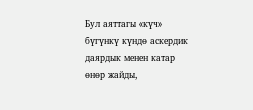Бул аяттагы «күч» бүгүнкү күндө аскердик даярдык менен катар өнөр жайды,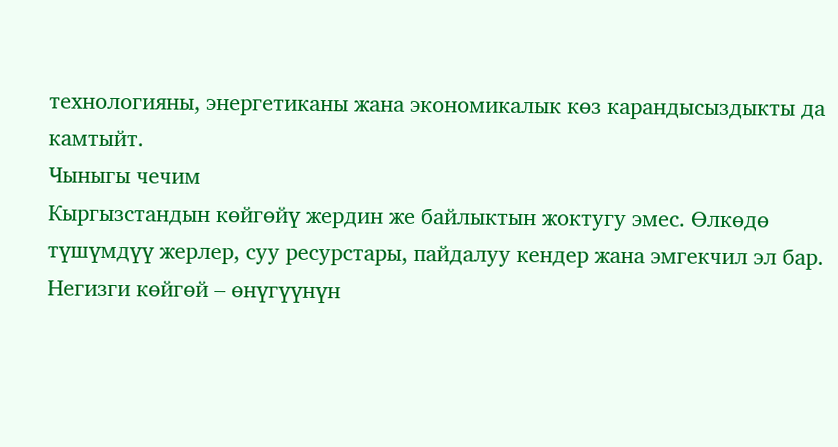технологияны, энергетиканы жана экономикалык көз карандысыздыкты да камтыйт.
Чыныгы чечим
Кыргызстандын көйгөйү жердин же байлыктын жоктугу эмес. Өлкөдө түшүмдүү жерлер, суу ресурстары, пайдалуу кендер жана эмгекчил эл бар. Негизги көйгөй – өнүгүүнүн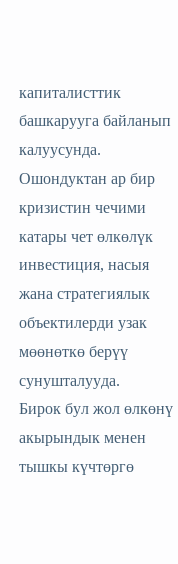капиталисттик башкарууга байланып калуусунда. Ошондуктан ар бир кризистин чечими катары чет өлкөлүк инвестиция, насыя жана стратегиялык объектилерди узак мөөнөткө берүү сунушталууда.
Бирок бул жол өлкөнү акырындык менен тышкы күчтөргө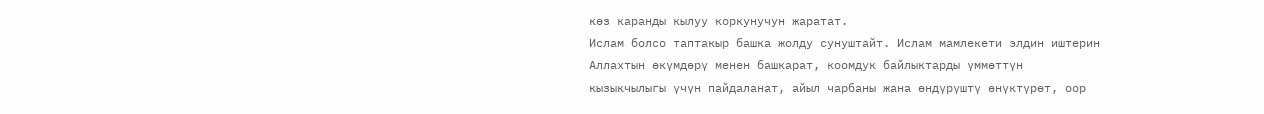көз каранды кылуу коркунучун жаратат.
Ислам болсо таптакыр башка жолду сунуштайт. Ислам мамлекети элдин иштерин Аллахтын өкүмдөрү менен башкарат, коомдук байлыктарды үммөттүн кызыкчылыгы үчүн пайдаланат, айыл чарбаны жана өндүрүштү өнүктүрөт, оор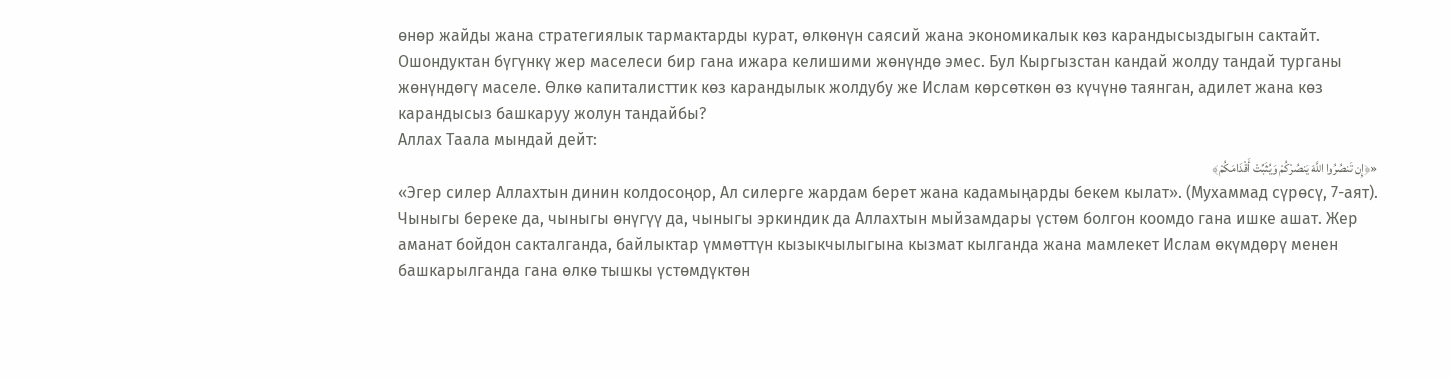өнөр жайды жана стратегиялык тармактарды курат, өлкөнүн саясий жана экономикалык көз карандысыздыгын сактайт.
Ошондуктан бүгүнкү жер маселеси бир гана ижара келишими жөнүндө эмес. Бул Кыргызстан кандай жолду тандай турганы жөнүндөгү маселе. Өлкө капиталисттик көз карандылык жолдубу же Ислам көрсөткөн өз күчүнө таянган, адилет жана көз карандысыз башкаруу жолун тандайбы?
Аллах Таала мындай дейт:
«﴿إِن تَنصُرُوا اللَّهَ يَنصُرْكُمْ وَيُثَبِّتْ أَقْدَامَكُمْ﴾
«Эгер силер Аллахтын динин колдосоңор, Ал силерге жардам берет жана кадамыңарды бекем кылат». (Мухаммад сүрөсү, 7-аят).
Чыныгы береке да, чыныгы өнүгүү да, чыныгы эркиндик да Аллахтын мыйзамдары үстөм болгон коомдо гана ишке ашат. Жер аманат бойдон сакталганда, байлыктар үммөттүн кызыкчылыгына кызмат кылганда жана мамлекет Ислам өкүмдөрү менен башкарылганда гана өлкө тышкы үстөмдүктөн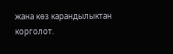жана көз карандылыктан корголот.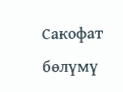Сакофат бөлүмү